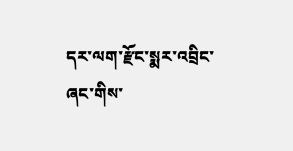དར་ལག་རྫོང་སྨར་འབྲིང་ཞང་གིས་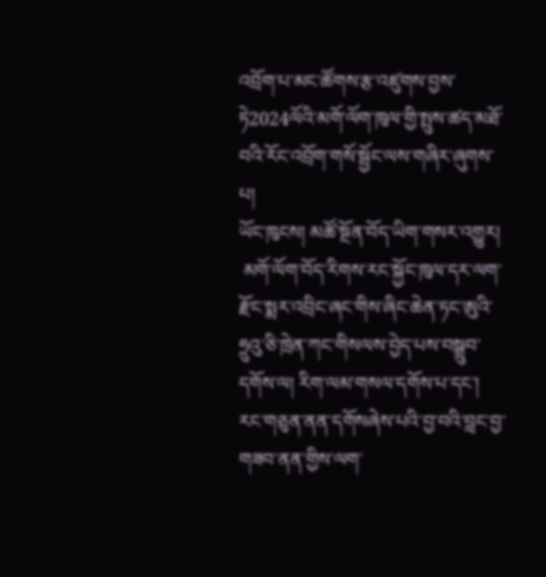འབྲོག་པ་མང་ཚོགས་རྩ་འཛུགས་བྱས་ཏེ2024ལོའི་མགོ་ལོག་ཁུལ་གྱི་སྤུས་ཚད་མཐོ་བའི་རོང་འབྲོག་གསོ་སྦྱོང་ལས་གཞིར་ཞུགས་པ།
ཡོང་ཁུངས། མཚོ་སྔོན་བོད་ཡིག་གསར་འགྱུར།
 མགོ་ལོག་བོད་རིགས་རང་སྐྱོང་ཁུལ་དར་ལག་རྫོང་སྨར་འབྲིང་ཞང་གིས་ཞིང་ཆེན་ཏང་ཨུའི་ཧྲུའུ་ཅི་ཁྲེན་ཀང་གིསལས་བྱེད་པས་བསྒྲུབ་དགོས་ལ། རིག་ལམ་གསལ་དགོས་པ་དང་། རང་གཅུན་ནན་དགོསཞེས་པའི་བྱ་བའི་བླང་བྱ་གཟབ་ནན་གྱིས་ལག་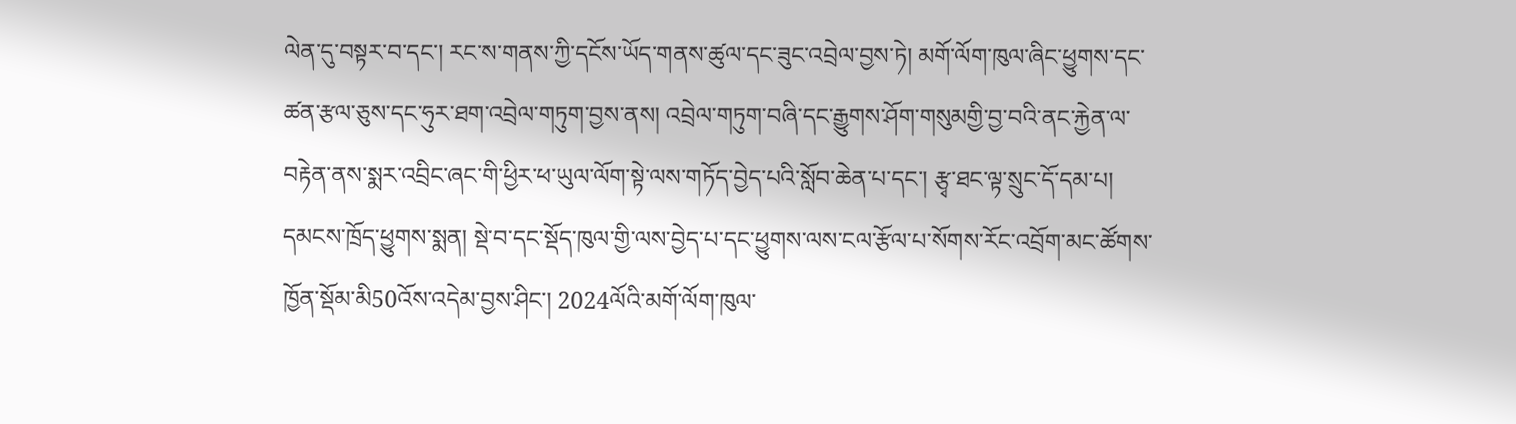ལེན་དུ་བསྟར་བ་དང་། རང་ས་གནས་ཀྱི་དངོས་ཡོད་གནས་ཚུལ་དང་ཟུང་འབྲེལ་བྱས་ཏེ། མགོ་ལོག་ཁུལ་ཞིང་ཕྱུགས་དང་ཚན་རྩལ་ཅུས་དང་ཧུར་ཐག་འབྲེལ་གཏུག་བྱས་ནས། འབྲེལ་གཏུག་བཞི་དང་རྒྱུགས་ཤོག་གསུམགྱི་བྱ་བའི་ནང་རྐྱེན་ལ་བརྟེན་ནས་སྨར་འབྲིང་ཞང་གི་ཕྱིར་ཕ་ཡུལ་ལོག་སྟེ་ལས་གཏོད་བྱེད་པའི་སློབ་ཆེན་པ་དང་། རྩྭ་ཐང་ལྟ་སྲུང་དོ་དམ་པ། དམངས་ཁྲོད་ཕྱུགས་སྨན། སྡེ་བ་དང་སྡོད་ཁུལ་གྱི་ལས་བྱེད་པ་དང་ཕྱུགས་ལས་ངལ་རྩོལ་པ་སོགས་རོང་འབྲོག་མང་ཚོགས་ཁྱོན་སྡོམ་མི50འོས་འདེམ་བྱས་ཤིང་། 2024ལོའི་མགོ་ལོག་ཁུལ་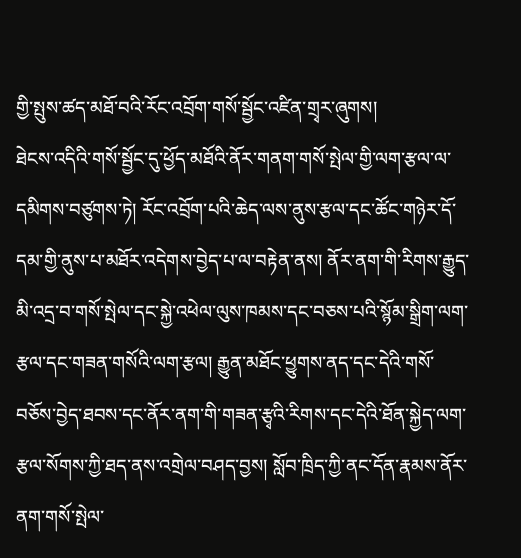གྱི་སྤུས་ཚད་མཐོ་བའི་རོང་འབྲོག་གསོ་སྦྱོང་འཛིན་གྲྭར་ཞུགས།
ཐེངས་འདིའི་གསོ་སྦྱོང་དུ་ཕྱོད་མཐོའི་ནོར་གནག་གསོ་སྤེལ་གྱི་ལག་རྩལ་ལ་དམིགས་བཙུགས་ཏེ། རོང་འབྲོག་པའི་ཆེད་ལས་ནུས་རྩལ་དང་ཚོང་གཉེར་དོ་དམ་གྱི་ནུས་པ་མཐོར་འདེགས་བྱེད་པ་ལ་བརྟེན་ནས། ནོར་ནག་གི་རིགས་རྒྱུད་མི་འདྲ་བ་གསོ་སྤེལ་དང་སྐྱེ་འཕེལ་ལུས་ཁམས་དང་བཅས་པའི་སྙོམ་སྒྲིག་ལག་རྩལ་དང་གཟན་གསོའི་ལག་རྩལ། རྒྱུན་མཐོང་ཕྱུགས་ནད་དང་དེའི་གསོ་བཅོས་བྱེད་ཐབས་དང་ནོར་ནག་གི་གཟན་རྩྭའི་རིགས་དང་དེའི་ཐོན་སྐྱེད་ལག་རྩལ་སོགས་ཀྱི་ཐད་ནས་འགྲེལ་བཤད་བྱས། སློབ་ཁྲིད་ཀྱི་ནང་དོན་རྣམས་ནོར་ནག་གསོ་སྤེལ་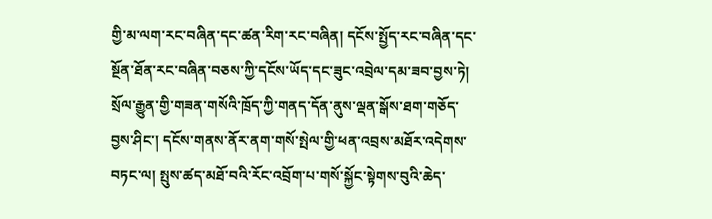གྱི་མ་ལག་རང་བཞིན་དང་ཚན་རིག་རང་བཞིན། དངོས་སྤྱོད་རང་བཞིན་དང་སྔོན་ཐོན་རང་བཞིན་བཅས་ཀྱི་དངོས་ཡོད་དང་ཟུང་འབྲེལ་དམ་ཟབ་བྱས་ཏེ། སྲོལ་རྒྱུན་གྱི་གཟན་གསོའི་ཁྲོད་ཀྱི་གནད་དོན་ནུས་ལྡན་སྒོས་ཐག་གཅོད་བྱས་ཤིང་། དངོས་གནས་ནོར་ནག་གསོ་སྤེལ་གྱི་ཕན་འབྲས་མཐོར་འདེགས་བཏང་ལ། སྤུས་ཚད་མཐོ་བའི་རོང་འབྲོག་པ་གསོ་སྐྱོང་སྟེགས་བུའི་ཆེད་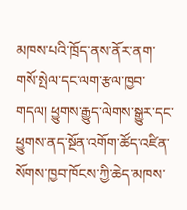མཁས་པའི་ཁྲོད་ནས་ནོར་ནག་གསོ་སྤེལ་དང་ལག་རྩལ་ཁྱབ་གདལ། ཕྱུགས་རྒྱུད་ལེགས་སྒྱུར་དང་ཕྱུགས་ནད་སྔོན་འགོག་ཚོད་འཛིན་སོགས་ཁྱབ་ཁོངས་ཀྱི་ཆེད་མཁས་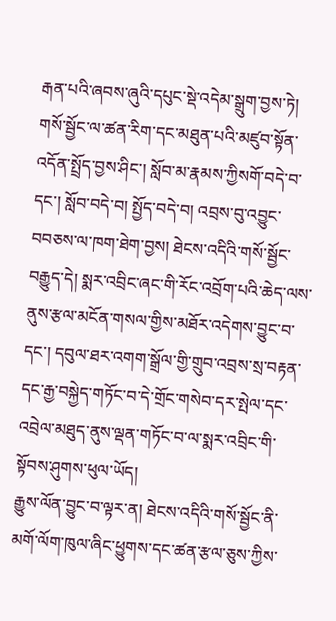རྒན་པའི་ཞབས་ཞུའི་དཔུང་སྡེ་འདེམ་སྒྲུག་བྱས་ཏེ། གསོ་སྦྱོང་ལ་ཚན་རིག་དང་མཐུན་པའི་མཛུབ་སྟོན་འདོན་སྤྲོད་བྱས་ཤིང་། སློབ་མ་རྣམས་ཀྱིསགོ་བདེ་བ་དང་། སློབ་བདེ་བ། སྤྱོད་བདེ་བ། འབྲས་བུ་འབྱུང་བབཅས་ལ་ཁག་ཐེག་བྱས། ཐེངས་འདིའི་གསོ་སྦྱོང་བརྒྱུད་དེ། སྨར་འབྲིང་ཞང་གི་རོང་འབྲོག་པའི་ཆེད་ལས་ནུས་རྩལ་མངོན་གསལ་གྱིས་མཐོར་འདེགས་བྱུང་བ་དང་། དབུལ་ཐར་འགག་སྒྲོལ་གྱི་གྲུབ་འབྲས་སྲ་བརྟན་དང་རྒྱ་བསྐྱེད་གཏོང་བ་དེ་གྲོང་གསེབ་དར་སྤེལ་དང་འབྲེལ་མཐུད་ནུས་ལྡན་གཏོང་བ་ལ་སྨར་འབྲིང་གི་སྟོབས་ཤུགས་ཕུལ་ཡོད།
རྒྱུས་ལོན་བྱུང་བ་ལྟར་ན། ཐེངས་འདིའི་གསོ་སྦྱོང་ནི་མགོ་ལོག་ཁུལ་ཞིང་ཕྱུགས་དང་ཚན་རྩལ་ཅུས་ཀྱིས་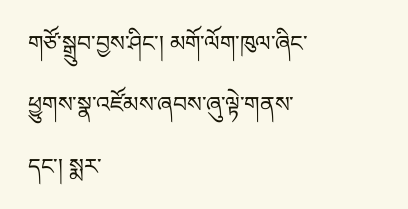གཙོ་སྒྲུབ་བྱས་ཤིང་། མགོ་ལོག་ཁུལ་ཞིང་ཕྱུགས་སྣ་འཛོམས་ཞབས་ཞུ་ལྟེ་གནས་དང་། སྨར་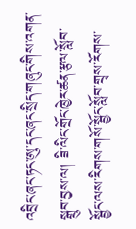འབྲིང་ཞང་ཏང་ཨུ་དང་ཞང་སྲིད་གཞུང་གིས་འགན་སྒྲུབ་བྱས་ལ། ཟི་ལིང་གྲོང་ཁྱེར་ཚན་རྩལ་སློབ་སྦྱོང་ལས་རིགས་གསོ་སྦྱོང་སློབ་གྲྭས་རོགས་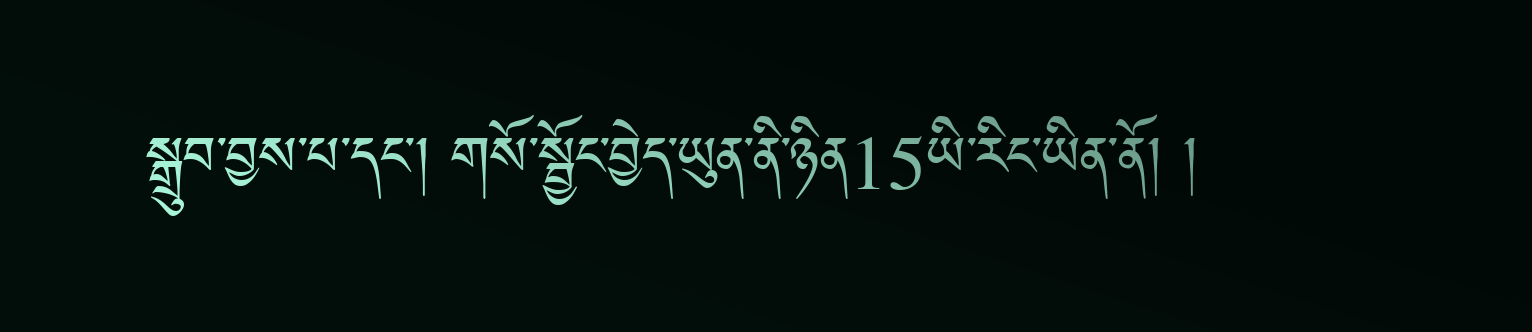སྒྲུབ་བྱས་པ་དང་། གསོ་སྦྱོང་བྱེད་ཡུན་ནི་ཉིན15ཡི་རིང་ཡིན་ནོ། །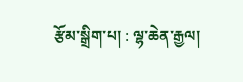རྩོམ་སྒྲིག་པ། : ལྷ་ཆེན་རྒྱལ།